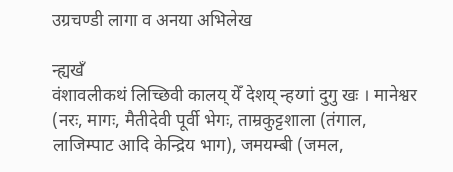उग्रचण्डी लागा व अनया अभिलेख

न्ह्यखँ
वंशावलीकथं लिच्छिवी कालय् येँ देशय् न्हय्गां दुगु खः । मानेश्वर (नरः, मागः, मैतीदेवी पूर्वी भेगः, ताम्रकुट्टशाला (तंगाल, लाजिम्पाट आदि केन्द्रिय भाग), जमयम्बी (जमल,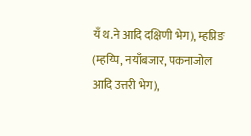यँ थ.ने आदि दक्षिणी भेग), म्हप्रिङ (म्हय्पि, नयाँबजार, पकनाजोल आदि उत्तरी भेग),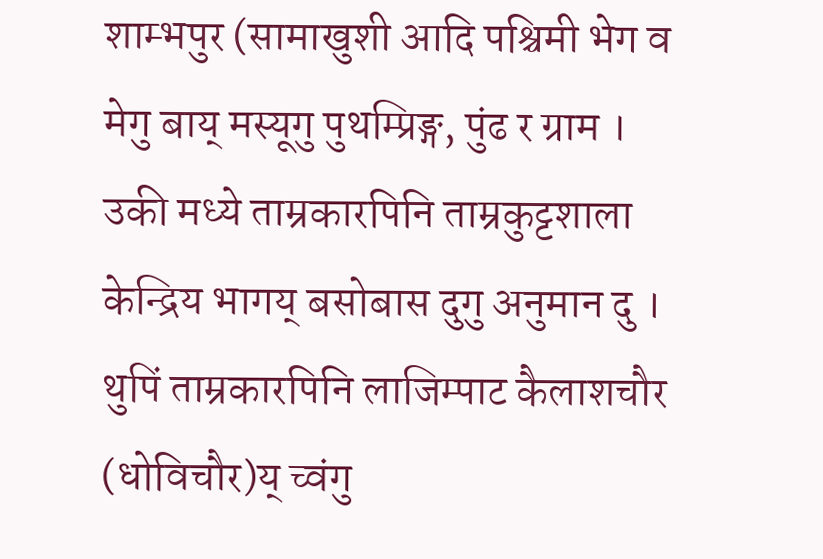शाम्भपुर (सामाखुशी आदि पश्चिमी भेग व मेगु बाय् मस्यूगु पुथम्प्रिङ्ग, पुंढ र ग्राम । उकी मध्ये ताम्रकारपिनि ताम्रकुट्टशाला केन्द्रिय भागय् बसोबास दुगु अनुमान दु । थुपिं ताम्रकारपिनि लाजिम्पाट कैलाशचौर (धोविचौर)य् च्वंगु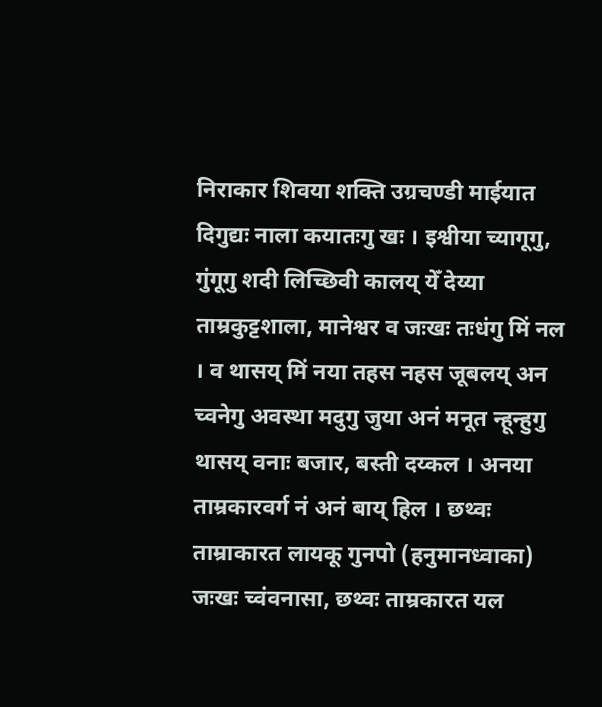निराकार शिवया शक्ति उग्रचण्डी माईयात दिगुद्यः नाला कयातःगु खः । इश्वीया च्यागूगु, गुंगूगु शदी लिच्छिवी कालय् येँ देय्या ताम्रकुट्टशाला, मानेश्वर व जःखः तःधंगु मिं नल । व थासय् मिं नया तहस नहस जूबलय् अन च्वनेगु अवस्था मदुगु जुया अनं मनूत न्हून्हुगु थासय् वनाः बजार, बस्ती दय्कल । अनया ताम्रकारवर्ग नं अनं बाय् हिल । छथ्वः ताम्राकारत लायकू गुनपो (हनुमानध्वाका) जःखः च्वंवनासा, छथ्वः ताम्रकारत यल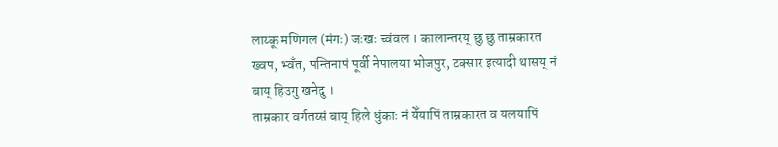लाय्कू मणिगल (मंगः) जःखः च्वंवल । कालान्तरय् छु छु ताम्रकारत ख्वप, भ्वँत, पन्तिनापं पूर्वी नेपालया भोजपुर, टक्सार इत्यादी थासय् नं बाय् हिउगु खनेदु ।
ताम्रकार वर्गतय्सं बाय् हिले धुंकाः नं येँयापिं ताम्रकारत व यलयापिं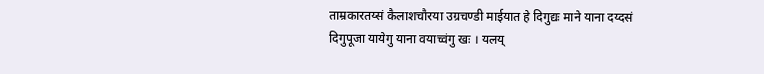ताम्रकारतय्सं कैलाशचौरया उग्रचण्डी माईयात हे दिगुद्यः माने याना दय्दसं दिगुपूजा यायेगु याना वयाच्वंगु खः । यलय्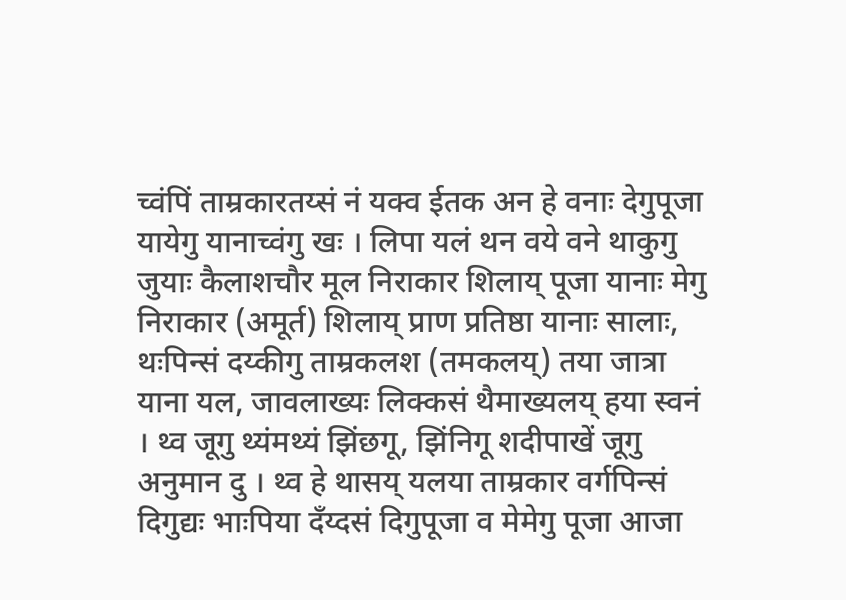च्वंपिं ताम्रकारतय्सं नं यक्व ईतक अन हे वनाः देगुपूजा यायेगु यानाच्वंगु खः । लिपा यलं थन वये वने थाकुगु जुयाः कैलाशचौर मूल निराकार शिलाय् पूजा यानाः मेगु निराकार (अमूर्त) शिलाय् प्राण प्रतिष्ठा यानाः सालाः, थःपिन्सं दय्कीगु ताम्रकलश (तमकलय्) तया जात्रा याना यल, जावलाख्यः लिक्कसं थैमाख्यलय् हया स्वनं । थ्व जूगु थ्यंमथ्यं झिंछगू, झिंनिगू शदीपाखें जूगु अनुमान दु । थ्व हे थासय् यलया ताम्रकार वर्गपिन्सं दिगुद्यः भाःपिया दँय्दसं दिगुपूजा व मेमेगु पूजा आजा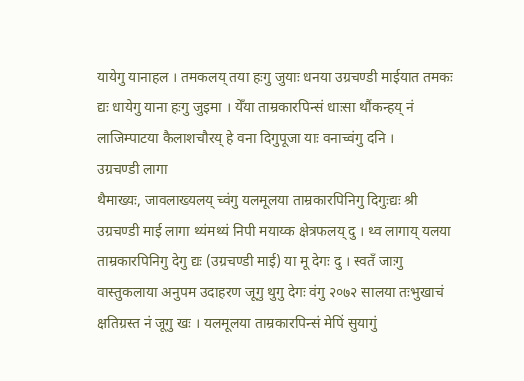यायेगु यानाहल । तमकलय् तया हःगु जुयाः धनया उग्रचण्डी माईयात तमकः द्यः धायेगु याना हःगु जुइमा । येँया ताम्रकारपिन्सं धाःसा थौंकन्हय् नं लाजिम्पाटया कैलाशचौरय् हे वना दिगुपूजा याः वनाच्वंगु दनि ।
उग्रचण्डी लागा
थैमाख्यः, जावलाख्यलय् च्वंगु यलमूलया ताम्रकारपिनिगु दिगुःद्यः श्री उग्रचण्डी माई लागा थ्यंमथ्यं निपी मयाय्क क्षेत्रफलय् दु । थ्व लागाय् यलया ताम्रकारपिनिगु देगु द्यः (उग्रचण्डी माई) या मू देगः दु । स्वतँ जाःगु वास्तुकलाया अनुपम उदाहरण जूगु थुगु देगः वंगु २०७२ सालया तःभुखाचं क्षतिग्रस्त नं जूगु खः । यलमूलया ताम्रकारपिन्सं मेपिं सुयागुं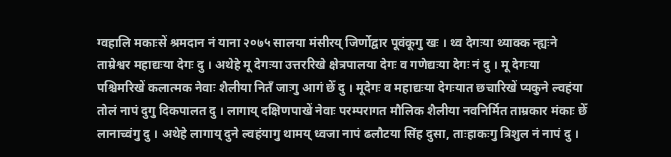ग्वहालि मकाःसें श्रमदान नं याना २०७५ सालया मंसीरय् जिर्णोद्वार पूवंकूगु खः । थ्व देगःया थ्याक्क न्ह्यःने ताम्रेश्वर महाद्यःया देगः दु । अथेहे मू देगःया उत्तररिखे क्षेत्रपालया देगः व गणेद्यःया देगः नं दु । मू देगःया पश्चिमरिखें कलात्मक नेवाः शैलीया नितँ जाःगु आगं छेँ दु । मूदेगः व महाद्यःया देगःयात छचारिखें प्यकुने ल्वहंया तोलं नापं दुगु दिकपालत दु । लागाय् दक्षिणपाखें नेवाः परम्परागत मौलिक शैलीया नवनिर्मित ताम्रकार मंकाः छेँ लानाच्वंगु दु । अथेहे लागाय् दुने ल्वहंयागु थामय् ध्वजा नापं ढलौटया सिंह दुसा, ताःहाकःगु त्रिशुल नं नापं दु ।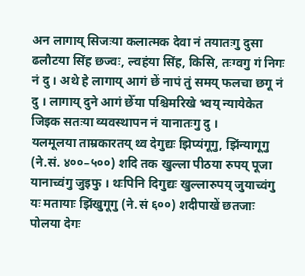अन लागाय् सिजःया कलात्मक देवा नं तयातःगु दुसा ढलौटया सिंह छज्वः, ल्वहंया सिंह, किसि, तःग्वगु गं निगः नं दु । अथे हे लागाय् आगं छें नापं तुं समय् फलचा छगू नं दु । लागाय् दुने आगं छेँया पश्चिमरिखे भ्वय् न्यायेकेत जिइक सतःया व्यवस्थापन नं यानातःगु दु ।
यलमूलया ताम्रकारतय् थ्व देगुद्यः झिप्यंगूगु, झिंन्यागूगु (ने.सं. ४००–५००) शदि तक खुल्ला पीठया रुपय् पूजा यानाच्वंगु जुइफु । थःपिनि दिगुद्यः खुल्लारुपय् जुयाच्वंगु यः मतायाः झिंखुगूगु (ने.सं ६००) शदीपाखें छतजाः पोलया देगः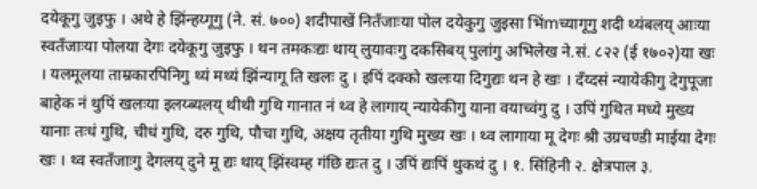दयेकूगु जुइफु । अथे हे झिंन्हय्गूगु (ने. सं. ७००) शदीपाखें नितँजाःया पोल दयेकुगु जुइसा भिंmच्यागूगु शदी थ्यंबलय् आःया स्वतँजाःया पोलया देगः दयेकूगु जुइफु । थन तमकःद्यः थाय् लुयावःगु दकसिबय् पुलांगु अभिलेख ने.सं. ८२२ (ई १७०२)या खः । यलमूलया ताम्रकारपिनिगु थ्यं मथ्यं झिंन्यागू ति खलः दु । इपिं दक्को खलःया दिगुद्यः थन हे खः । दँय्दसं न्यायेकीगु देगुपूजा बाहेक नं थुपिं खलःया इलय्ब्यलय् थीथी गुथि गानात नं थ्व हे लागाय् न्यायेकीगु याना वयाच्वंगु दु । उपिं गुथित मध्ये मुख्य यानाः तःधं गुथि, चीधं गुथि, दरु गुथि, पौचा गुथि, अक्षय तृतीया गुथि मुख्य खः । थ्व लागाया मू देगः श्री उग्रचण्डी माईया देगः खः । थ्व स्वतँजाःगु देगलय् दुने मू द्यः थाय् झिंस्वम्ह गंछि द्यःत दु । उपिं द्यःपिं थुकथं दु । १. सिंहिनी २. क्षेत्रपाल ३.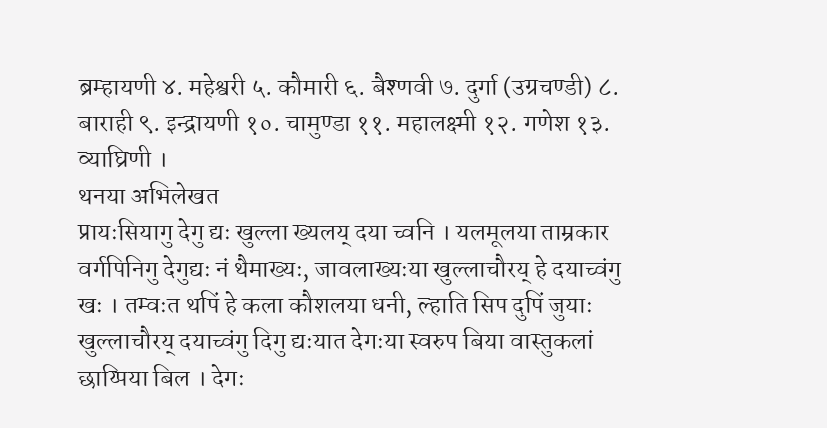ब्रम्हायणी ४. महेश्वरी ५. कौमारी ६. बैश्णवी ७. दुर्गा (उग्रचण्डी) ८. बाराही ९. इन्द्रायणी १०. चामुण्डा ११. महालक्ष्मी १२. गणेश १३. व्याघ्रिणी ।
थनया अभिलेखत
प्रायःसियागु देगु द्यः खुल्ला ख्यलय् दया च्वनि । यलमूलया ताम्रकार वर्गपिनिगु देगुद्यः नं थैमाख्यः, जावलाख्यःया खुल्लाचौरय् हे दयाच्वंगु खः । तम्वःत थपिं हे कला कौशलया धनी, ल्हाति सिप दुपिं जुयाः खुल्लाचौरय् दयाच्वंगु दिगु द्यःयात देगःया स्वरुप बिया वास्तुकलां छाय्पिया बिल । देगः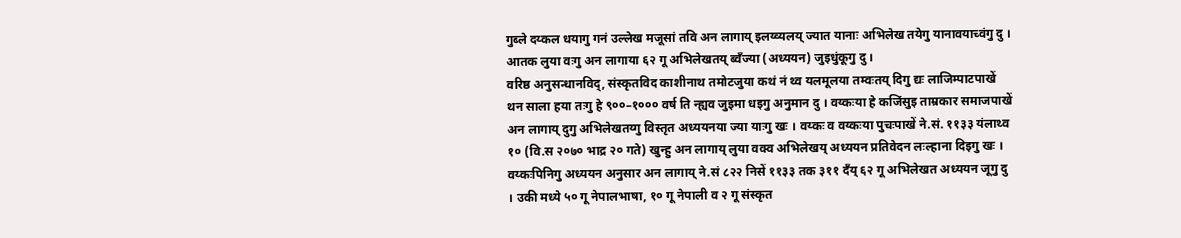गुब्ले दय्कल धयागु गनं उल्लेख मजूसां तवि अन लागाय् इलय्व्यलय् ज्यात यानाः अभिलेख तयेगु यानावयाच्वंगु दु । आतक लुया वःगु अन लागाया ६२ गू अभिलेखतय् ब्वँज्या (अध्ययन) जुइधुंकूगु दु ।
वरिष्ठ अनुसन्धानविद्, संस्कृतविद काशीनाथ तमोटजुया कथं नं थ्व यलमूलया तम्वःतय् दिगु द्यः लाजिम्पाटपाखें थन साला हया तःगु हे ९००–१००० वर्ष ति न्ह्यव जुइमा धइगु अनुमान दु । वय्कःया हे कजिंसुइ ताम्रकार समाजपाखें अन लागाय् दुगु अभिलेखतय्गु विस्तृत अध्ययनया ज्या याःगु खः । वय्कः व वय्कःया पुचःपाखें ने.सं. ११३३ यंलाथ्व १० (वि.स २०७० भाद्र २० गते) खुन्हु अन लागाय् लुया वक्व अभिलेखय् अध्ययन प्रतिवेदन लःल्हाना दिइगु खः । वय्कःपिनिगु अध्ययन अनुसार अन लागाय् ने.सं ८२२ निसें ११३३ तक ३११ दँय् ६२ गू अभिलेखत अध्ययन जूगु दु । उकी मध्ये ५० गू नेपालभाषा, १० गू नेपाली व २ गू संस्कृत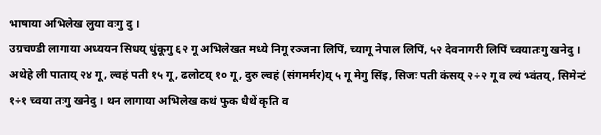भाषाया अभिलेख लुया वःगु दु ।
उग्रचण्डी लागाया अध्ययन सिधय् धुंकूगु ६२ गू अभिलेखत मध्ये निगू रञ्जना लिपिं, च्यागू नेपाल लिपिं, ५२ देवनागरी लिपिं च्वयातःगु खनेदु । अथेहे ली पाताय् २४ गू, ल्वहं पती १५ गू, ढलोटय् १० गू, दुरु ल्वहं (संगमर्मर)य् ५ गू मेगु सिंइ, सिजः पती कंसय् २÷२ गू व ल्यं भ्वंतय्, सिमेन्टं १÷१ च्वया तःगु खनेदु । थन लागाया अभिलेख कथं फुक धैथें कृति व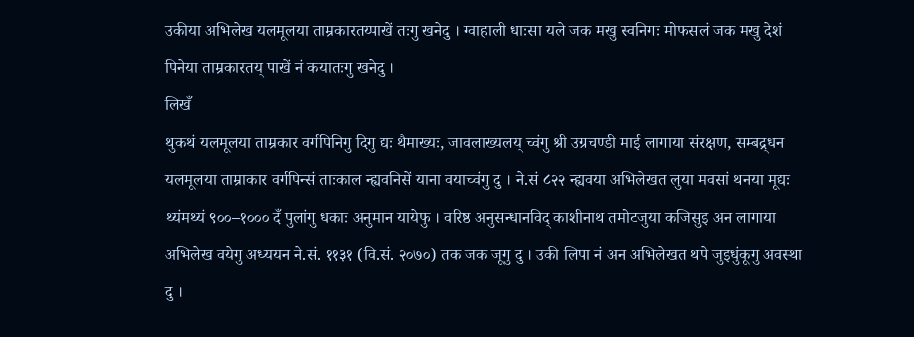उकीया अभिलेख यलमूलया ताम्रकारतय्पाखें तःगु खनेदु । ग्वाहाली धाःसा यले जक मखु स्वनिगः मोफसलं जक मखु देशं पिनेया ताम्रकारतय् पाखें नं कयातःगु खनेदु ।
लिखँ
थुकथं यलमूलया ताम्रकार वर्गपिनिगु दिगु द्यः थैमाख्यः, जावलाख्यलय् च्वंगु श्री उग्रचण्डी माई लागाया संरक्षण, सम्बद्र्धन यलमूलया ताम्राकार वर्गपिन्सं ताःकाल न्ह्यवनिसें याना वयाच्वंगु दु । ने.सं ८२२ न्ह्यवया अभिलेखत लुया मवसां थनया मूद्यः थ्यंमथ्यं ९००–१००० दँ पुलांगु धकाः अनुमान यायेफु । वरिष्ठ अनुसन्धानविद् काशीनाथ तमोटजुया कजिसुइ अन लागाया अभिलेख वयेगु अध्ययन ने.सं. ११३१ (वि.सं. २०७०) तक जक जूगु दु । उकी लिपा नं अन अभिलेखत थपे जुइधुंकूगु अवस्था दु ।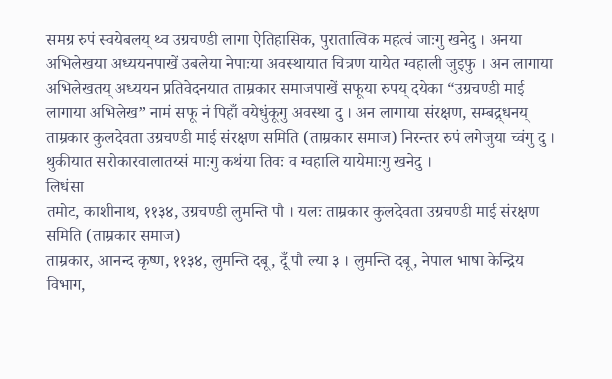समग्र रुपं स्वयेबलय् थ्व उग्रचण्डी लागा ऐतिहासिक, पुरातात्विक महत्वं जाःगु खनेदु । अनया अभिलेखया अध्ययनपाखें उबलेया नेपाःया अवस्थायात चित्रण यायेत ग्वहाली जुइफु । अन लागाया अभिलेखतय् अध्ययन प्रतिवेदनयात ताम्रकार समाजपाखें सफूया रुपय् दयेका “उग्रचण्डी माई लागाया अभिलेख” नामं सफू नं पिहाँ वयेधुंकूगु अवस्था दु । अन लागाया संरक्षण, सम्बद्र्धनय् ताम्रकार कुलदेवता उग्रचण्डी माई संरक्षण समिति (ताम्रकार समाज) निरन्तर रुपं लगेजुया च्वंगु दु । थुकीयात सरोकारवालातय्सं माःगु कथंया तिवः व ग्वहालि यायेमाःगु खनेदु ।
लिधंसा
तमोट, काशीनाथ, ११३४, उग्रचण्डी लुमन्ति पौ । यलः ताम्रकार कुलदेवता उग्रचण्डी माई संरक्षण समिति (ताम्रकार समाज)
ताम्रकार, आनन्द कृष्ण, ११३४, लुमन्ति दबू, दूँ पौ ल्या ३ । लुमन्ति दबू, नेपाल भाषा केन्द्रिय विभाग,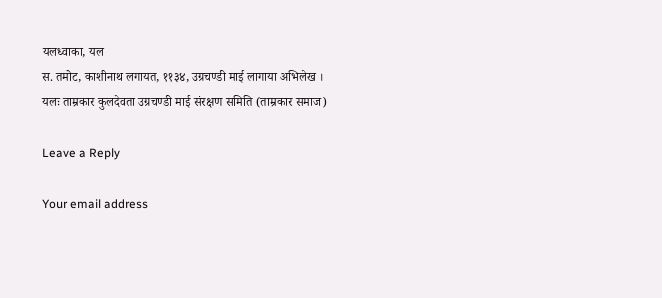यलध्वाका, यल
स. तमोट, काशीनाथ लगायत, ११३४, उग्रचण्डी माई लागाया अभिलेख । यलः ताम्रकार कुलदेवता उग्रचण्डी माई संरक्षण समिति (ताम्रकार समाज)

Leave a Reply

Your email address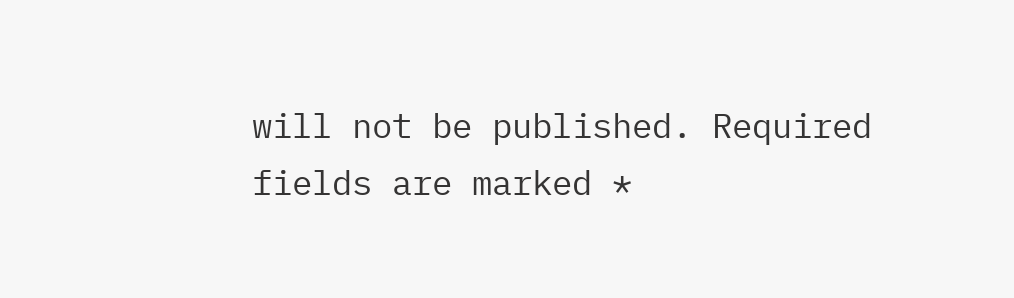will not be published. Required fields are marked *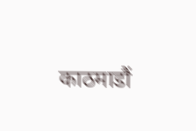काठमाडौं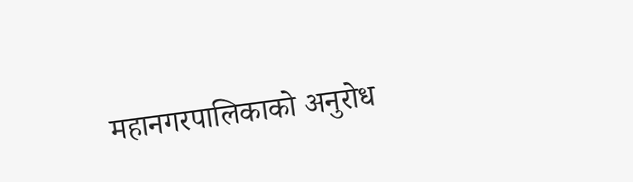महानगरपालिकाको अनुरोध